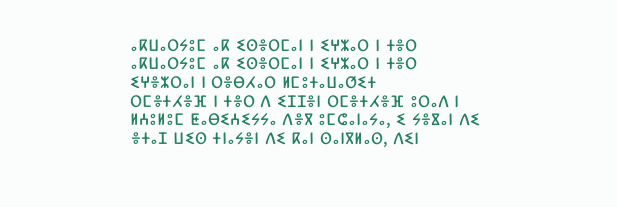ⴰⴽⵡⴰⵔⵢⵓⵎ ⴰⴽ ⵉⵙⴻⵔⵎⴰⵏ ⵏ ⵉⵖⵣⴰⵔ ⵏ ⵜⴻⵔ
ⴰⴽⵡⴰⵔⵢⵓⵎ ⴰⴽ ⵉⵙⴻⵔⵎⴰⵏ ⵏ ⵉⵖⵣⴰⵔ ⵏ ⵜⴻⵔ
ⵉⵖⴻⵣⵔⴰⵏ ⵏ ⵔⴻⴱⵃⴰⵔ ⵍⵎⵓⵜⴰⵡⴰⵚⵉⵜ
ⵔⵎⴻⵜⵃⴻⴼ ⵏ ⵜⴻⵔ ⴷ ⵉⵊⵊⴻⵏ ⵔⵎⴻⵜⵃⴻⴼ ⵓⵔⴰⴷ ⵏ ⵍⵄⵓⵍⵓⵎ ⵟⴰⴱⵉⵄⵉⵢⵢⴰ ⴷⴻⴳ ⵓⵎⵛⴰⵏⴰⵢⴰ, ⵉ ⵢⴻⴵⴰⵏ ⴷⵉ ⴻⵜⴰⵊ ⵡⵉⵙ ⵜⵏⴰⵢⴻⵏ ⴷⵉ ⴽⴰⵏ ⵙⴰⵏⴳⵍⴰⵙ, ⴷⵉⵏ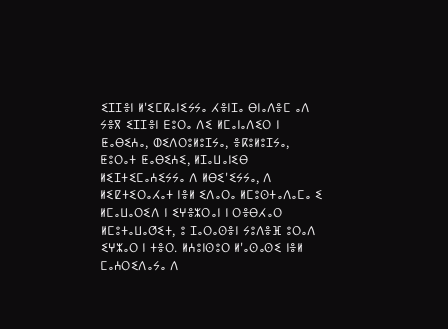ⵉⵊⵊⴻⵏ ⵍ'ⵉⵎⴽⴰⵏⵉⵢⵢⴰ ⵃⴻⵏⵊⴰ ⴱⵏⴰⴷⴻⵎ ⴰⴷ ⵢⴻⴳ ⵉⵊⵊⴻⵏ ⴹⵓⵔⴰ ⴷⵉ ⵍⵎⴰⵏⴰⴷⵉⵔ ⵏ ⵟⴰⴱⵉⵄⴰ, ⵀⵉⴷⵔⵓⵍⵓⵊⵢⴰ, ⴻⴽⵓⵍⵓⵊⵢⴰ, ⵟⵓⵔⴰⵜ ⵟⴰⴱⵉⵄⵉ, ⵍⵊⴰⵡⴰⵏⵉⴱ ⵍⵉⵊⵜⵉⵎⴰⵄⵉⵢⵢⴰ ⴷ ⵍⴱⵉ'ⵉⵢⵢⴰ, ⴷ ⵍⵉⵇⵜⵉⵔⴰⵃⴰⵜ ⵏⴻⵍ ⵉⴷⴰⵔⴰ ⵍⵎⵓⵙⵜⴰⴷⴰⵎⴰ ⵉ ⵍⵎⴰⵡⴰⵔⵉⴷ ⵏ ⵉⵖⴻⵣⵔⴰⵏ ⵏ ⵔⴻⴱⵃⴰⵔ ⵍⵎⵓⵜⴰⵡⴰⵚⵉⵜ, ⵓ ⵊⴰⵔⴰⵙⴻⵏ ⵢⵓⴷⴻⴼ ⵓⵔⴰⴷ ⵉⵖⵣⴰⵔ ⵏ ⵜⴻⵔ. ⵍⵄⵓⵏⵙⵓⵔ ⵍ'ⴰⵙⴰⵙⵉ ⵏⴻⵍ ⵎⴰⵄⵔⵉⴷⴰⵢⴰ ⴷ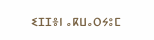ⵉⵊⵊⴻⵏ ⴰⴽⵡⴰⵔⵢⵓⵎ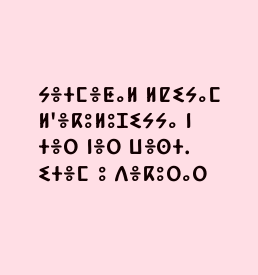ⵢⴻⵜⵎⴻⵟⴰⵍ ⵍⵇⵉⵢⴰⵎ ⵍ'ⴻⴽⵓⵍⵓⵊⵉⵢⵢⴰ ⵏ ⵜⴻⵔ ⵏⴻⵔ ⵡⴻⵙⵜ. ⵉⵜⴻⵎ ⵓ ⴷⴻⴽⵓⵔⴰⵔ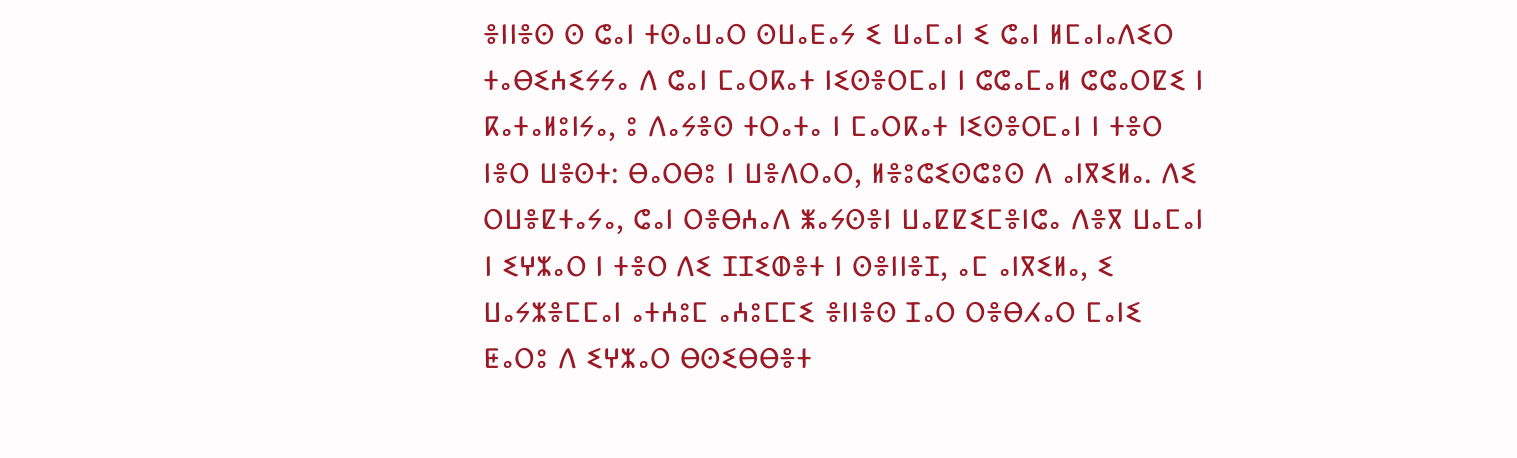ⴻⵏⵏⴻⵙ ⵙ ⵛⴰⵏ ⵜⵙⴰⵡⴰⵔ ⵙⵡⴰⴹⴰⵢ ⵉ ⵡⴰⵎⴰⵏ ⵉ ⵛⴰⵏ ⵍⵎⴰⵏⴰⴷⵉⵔ ⵜⴰⴱⵉⵄⵉⵢⵢⴰ ⴷ ⵛⴰⵏ ⵎⴰⵔⴽⴰⵜ ⵏⵉⵙⴻⵔⵎⴰⵏ ⵏ ⵛⵛⴰⵎⴰⵍ ⵛⵛⴰⵔⵇⵉ ⵏ ⴽⴰⵜⴰⵍⵓⵏⵢⴰ, ⵓ ⴷⴰⵢⴻⵙ ⵜⵔⴰⵜⴰ ⵏ ⵎⴰⵔⴽⴰⵜ ⵏⵉⵙⴻⵔⵎⴰⵏ ⵏ ⵜⴻⵔ ⵏⴻⵔ ⵡⴻⵙⵜ: ⴱⴰⵔⴱⵓ ⵏ ⵡⴻⴷⵔⴰⵔ, ⵍⴻⵓⵛⵉⵙⵛⵓⵙ ⴷ ⴰⵏⴳⵉⵍⴰ. ⴷⵉ ⵔⵡⴻⵇⵜⴰⵢⴰ, ⵛⴰⵏ ⵔⴻⴱⵄⴰⴷ ⵥⴰⵢⵙⴻⵏ ⵡⴰⵇⵇⵉⵎⴻⵏⵛⴰ ⴷⴻⴳ ⵡⴰⵎⴰⵏ ⵏ ⵉⵖⵣⴰⵔ ⵏ ⵜⴻⵔ ⴷⵉ ⵊⵊⵉⵀⴻⵜ ⵏ ⵙⴻⵏⵏⴻⵊ, ⴰⵎ ⴰⵏⴳⵉⵍⴰ, ⵉ ⵡⴰⵢⵣⴻⵎⵎⴰⵏ ⴰⵜⵄⵓⵎ ⴰⵄⵓⵎⵎⵉ ⴻⵏⵏⴻⵙ ⵊⴰⵔ ⵔⴻⴱⵃⴰⵔ ⵎⴰⵏⵉ ⵟⴰⵔⵓ ⴷ ⵉⵖⵣⴰⵔ ⴱⵙⵉⴱⴱⴻⵜ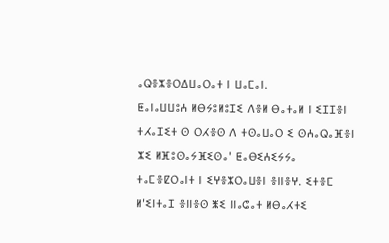ⴰⵕⴻⵣⴻⵔⵠⵡⴰⵔⴰⵜ ⵏ ⵡⴰⵎⴰⵏ.
ⵟⴰⵏⴰⵡⵡⵓⵄ ⵍⴱⵢⵓⵍⵓⵊⵉ ⴷⴻⵍ ⴱⴰⵜⴰⵍ ⵏ ⵉⵊⵊⴻⵏ ⵜⵃⴰⵊⵉⵜ ⵙ ⵔⵃⴻⵙ ⴷ ⵜⵙⴰⵡⴰⵔ ⵉ ⵙⵄⴰⵕⴰⴼⴻⵏ ⵣⵉ ⵍⴼⵓⵙⴰⵢⴼⵉⵙⴰ' ⵟⴰⴱⵉⵄⵉⵢⵢⴰ ⵜⴰⵎⴻⵇⵔⴰⵏⵜ ⵏ ⵉⵖⴻⵣⵔⴰⵡⴻⵏ ⴻⵏⵏⴻⵖ. ⵉⵜⴻⵎ ⵍ'ⵉⵏⵜⴰⵊ ⴻⵏⵏⴻⵙ ⵥⵉ ⵏⵏⴰⵛⴰⵜ ⵍⴱⴰⵃⵜⵉ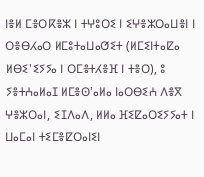ⵏⴻⵍ ⵎⴻⵔⴽⴻⵣ ⵏ ⵜⵖⵓⵔⵉ ⵏ ⵉⵖⴻⵣⵔⴰⵡⴻⵏ ⵏ ⵔⴻⴱⵃⴰⵔ ⵍⵎⵓⵜⴰⵡⴰⵚⵉⵜ (ⵍⵎⵉⵏⵜⴰⵇⴰ ⵍⴱⵉ'ⵉⵢⵢⴰ ⵏ ⵔⵎⴻⵜⵃⴻⴼ ⵏ ⵜⴻⵔ), ⵓ ⵢⴻⵜⵄⴰⵍⴰⵊ ⵍⵎⴻⵙ'ⴰⵍⴰ ⵏⴰⵔⴱⵉⵄ ⴷⴻⴳ ⵖⴻⵣⵔⴰⵏ, ⵉⵊⴷⴰⴷ, ⵍⵍⴰ ⴼⵉⵇⴰⵔⵉⵢⵢⴰⵜ ⵏ ⵡⴰⵎⴰⵏ ⵜⵉⵎⴻⵇⵔⴰⵏⵉⵏ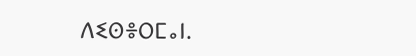ⴷⵉⵙⴻⵔⵎⴰⵏ.